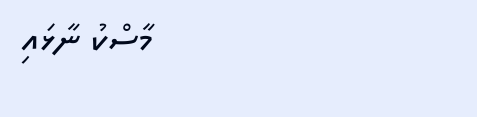މާސްކު ނާޅައި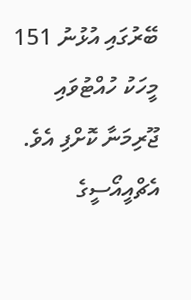ބޭރުގައި އުޅުނު 151 މީހަކު ހުއްޓުވައި ޖޫރިމަނާ ކޮށްފި އެވެ.
އެޗްއީއޯސީގެ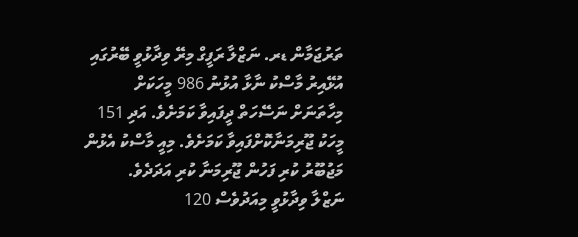ތަރުޖަމާން ޑރ. ނަޒްލާ ރަފީގް މިރޭ ވިދާޅުވީ ބޭރުގައި އުޅޭއިރު މާސްކު ނާޅާ އުޅުނު 986 މީހަކަށް މިހާތަނަށް ނަސޭހަތް ދީފައިވާ ކަމަށެވެ. އަދި 151 މީހަކު ޖޫރިމަނާކޮށްފައިވާ ކަމަށެވެ. މިއީ މާސްކު އެޅުން މަޖުބޫރު ކުރި ފަހުން ޖޫރިމަނާ ކުރި އަދަދެވެ.
ނަޒްލާ ވިދާޅުވީ މިއަދުވެސް 120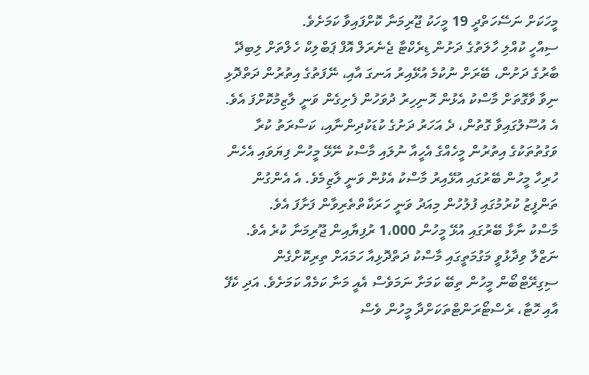މީހަކަށް ނަސޭހަތްދީ 19 މީހަކު ޖޫރިމަނާ ކޮށްފައިވާ ކަމަށެވެ.
ސިއްހީ ކުއްލި ހާލަތުގެ ދަށުން ޑިރެކްޓާ ޖެނެރަލް އޮފް ޕަބްލިކް ހެލްތަށް ލިބިދޭ ބާރުގެ ދަށުން، ބޭރަށް ނުކުމެ އުޅޭއިރު އަނގަ އާއި، ނޭފަތުގެ އިތުރުން ދަތްދޮޅި ނިވާ ވާގޮތަށް މާސްކު އެޅުން ހޮނިހިރު ދުވަހުން ފެށިގެން ވަނީ ލާޒިމުކޮށްފަ އެވެ.
އެ އުސޫލުގައިވާ ގޮތުން، ދެ އަހަރު ދަށުގެ ކުޑަކުދިންނާއި، ކަސްރަތު ކުރާ ވަގުތުތަކުގެ އިތުރުން މީހެއްގެ އެހީއާ ނުލައި މާސްކު ނޭޅޭ މީހުން ފިޔަވައި އެހެން ހުރިހާ މީހުން ބޭރުގައި އުޅޭއިރު މާސްކު އެޅުން ވަނީ ލާޒިމެވެ. އެ އެންގުން ތަންފީޒު ކުރުމުގައި ފުލުހުން މިއަދު ވަނީ ހަރަކާތްތެރިވާން ފަށާފަ އެވެ.
މާސްކު ނާޅާ ބޭރުގައި އުޅޭ މީހުން 1،000 ރުފިޔާއިން ޖޫރިމަނާ ކުރެ އެވެ.
ނަޒްލާ ވިދާޅުވީ މަގުމަތީގައި މާސްކު ދަތްދޮޅިއާ ހަމައަށް ތިރިކޮށްގެން ސިގިރޭޓްބޯން މީހުން ތިބޭ ކަމަށާ ނަމަވެސް އެއީ މަނާ ކަމެއް ކަމަށެވެ. އަދި ކެފޭ އާއި ހޮޓާ، ރެސްޓޯރަންޓްތަކަށްދާ މީހުން ވެސް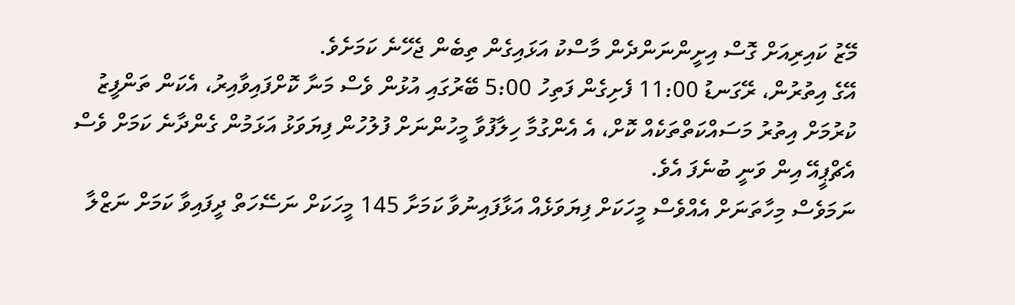މޭޒު ކައިރިއަށް ގޮސް އިށީންނަންދެން މާސްކު އަޅައިގެން ތިބެން ޖެހޭނެ ކަމަށެވެ.
އޭގެ އިތުރުން، ރޭގަނޑު 11:00 ފެށިގެން ފަތިހު 5:00 ބޭރުގައި އުޅުން ވެސް މަނާ ކޮށްފައިވާއިރު، އެކަން ތަންފީޒު ކުރުމަށް އިތުރު މަސައްކަތްތަކެއް ކޮށް، އެ އެންގުމާ ހިލާފުވާ މީހުންނަށް ފުލުހުން ފިޔަވަޅު އަޅަމުން ގެންދާނެ ކަމަށް ވެސް އެޗްޕީއޭ އިން ވަނީ ބުނެފަ އެވެ.
ނަމަވެސް މިހާތަނަށް އެއްވެސް މީހަކަށް ފިޔަވަޅެއް އަޅާފައިނުވާ ކަމަށާ 145 މީހަކަށް ނަސޭހަތް ދީފައިވާ ކަމަށް ނަޒްލާ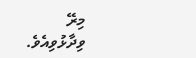މިރޭ ވިދާޅުވިއެވެ.